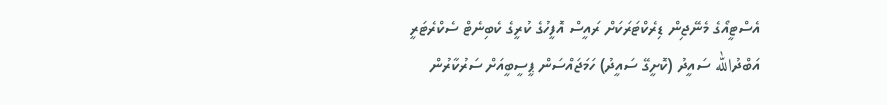އެސްޓީއޯގެ މެނޭޖިން ޑިރެކްޓަރަކަށް ރައީސް އޮފީހުގެ ކުރީގެ ކެބިނެޓް ސެކްރެޓަރީ އަބްދުالله ސައީދު (ކޮށީގޭ ސައީދު) ހަމަޖައްސަން ޕީސީބީއަށް ސަރުކާރުން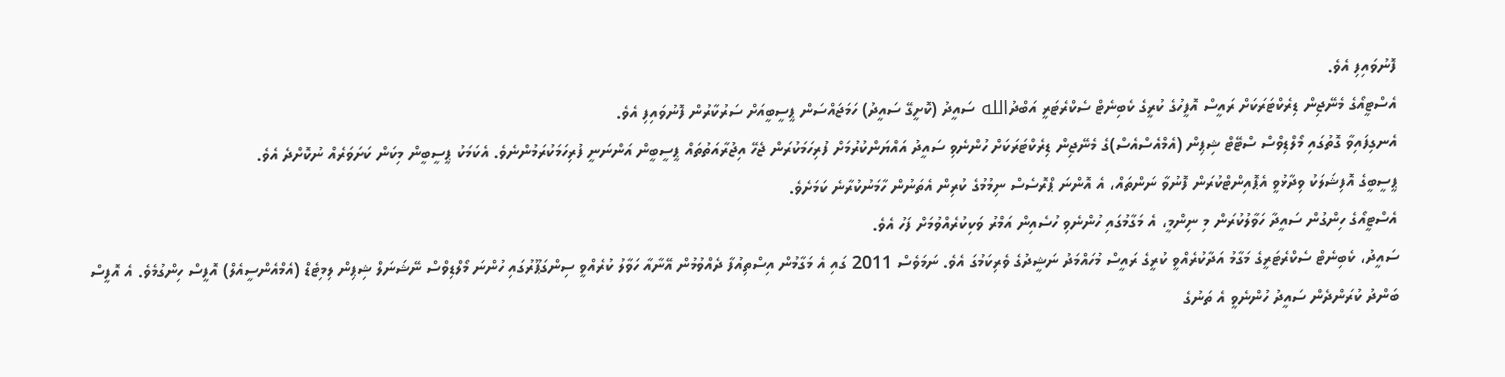ފޮނުވައިފި އެވެ.
އެސްޓީއޯގެ މެނޭޖިން ޑިރެކްޓަރަކަށް ރައީސް އޮފީހުގެ ކުރީގެ ކެބިނެޓް ސެކްރެޓަރީ އަބްދުالله ސައީދު (ކޮށީގޭ ސައީދު) ހަމަޖައްސަން ޕީސީބީއަށް ސަރުކާރުން ފޮނުވައިފި އެވެ.
އެނގިފައިވާ ގޮތުގައި މޯލްޑިވްސް ސްޓޭޓް ޝިޕިން (އެމްއެސްއެސް)ގެ މެނޭޖިން ޑިރެކްޓަރަކަށް ހުންނެވި ސައީދު އައްޔަންކުރުމަށް ފުރިހަމަކުރަން ޖެހޭ އިޖުރާއަތުތައް ޕީސީބީން އަންނަނީ ފުރިހަމަކުރަމުންނެވެ. އެކަމަކު ޕީސީބީން މިކަން ކަށަވަރެއް ނުކޮށްދެ އެވެ.
ޕީސީބީގެ އޮފިޝަލަކު ވިދާޅުވީ އެޕޮއިންޓްކުރަން ފޮނުވާ ނަންތައް، އެ އޮންނަ ޕްރޮސެސް ނިމުމުގެ ކުރިން އެތަނުން ހާމަނުކުރާނެ ކަމަށެވެ.
އެސްޓީއޯގެ ހިންގުން ސައީދާ ހަވާލުކުރަން މި ނިންމީ، އެ މަގާމުގައި ހުންނެވި ހުސެއިން އަމްރު ވަކިކުރެއްވުމަށް ފަހު އެވެ.
ސައީދު، ކެބިނެޓް ސެކްރެޓަރީގެ މަގާމު އަދާކުރެއްވީ ކުރީގެ ރައީސް މުހައްމަދު ނަޝީދުގެ ވެރިކަމުގަ އެވެ. ނަމަވެސް 2011 ގައި އެ މަގާމުން އިސްތިއުފާ ދެއްވުމުން އޭނާއާ ހަވާލު ކުރެއްވީ ސިންގަޕޫރުގައި ހުންނަ މޯލްޑިވްސް ނޭޝަނަލް ޝިޕިން ލިމިޓެޑް (އެމްއެންސީއެލް) އޮފީސް ހިންގުމެވެ. އެ އޮފީސް ބަންދު ކުރަންދެން ސައީދު ހުންނެވީ އެ ތަނުގެ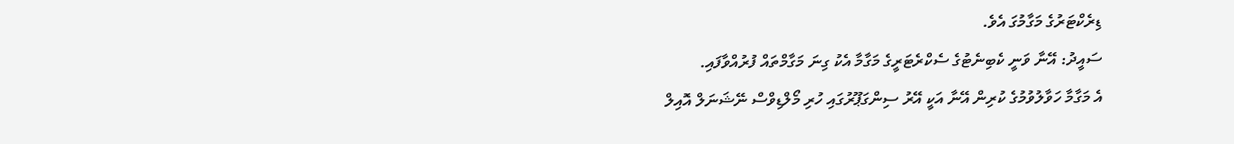ޑިރެކްޓަރުގެ މަގާމުގަ އެވެ.
ސައީދު: އޭނާ ވަނީ ކެބިނެޓުގެ ސެކްރެޓަރީގެ މަގާމާ އެކު ގިނަ މަގާމްތައް ފުރުއްވާފައި.
އެ މަގާމާ ހަވާލުވުމުގެ ކުރިން އޭނާ އަކީ އޭރު ސިންގަޕޫރުގައި ހުރި މޯލްޑިވްސް ނޭޝަނަލް އޮއިލް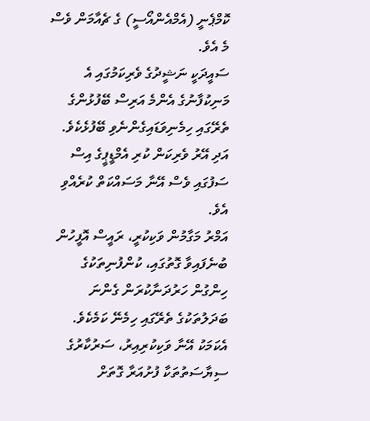ކޮމްޕެނީ (އެމްއެންއޯސީ) ގެ ޗެއާމަން ވެސް މެ އެވެ.
ސައީދަކީ ނަޝީދުގެ ވެރިކަމުގައި އެ މަނިކުފާނުގެ އެންމެ އަރިސް ބޭފުޅުންގެ ތެރޭގައި ހިމެނިވަޑައިގެންނެވި ބޭފުޅެކެވެ. އަދި އޭރު ވެރިކަން ކުރި އެމްޑީޕީގެ އިސް ސަފުގައި ވެސް އޭނާ މަސައްކަތް ކުރެއްވި އެވެ.
އަމްރު މަގާމުން ވަކިކުރީ، ރައީސް އޮފީހުން ބުނެފައިވާ ގޮތުގައި، ކުންފުނިތަކުގެ ހިންގުން ހަރުދަނާކުރަން ގެންނަ ބަދަލުތަކުގެ ތެރޭގައި ހިމެނޭ ކަމެކެވެ. އެކަމަކު އޭނާ ވަކިކުރިއިރު، ސަރުކާރުގެ ސިޔާސަތުތަކާ ފުށުއަރާ ގޮތަށް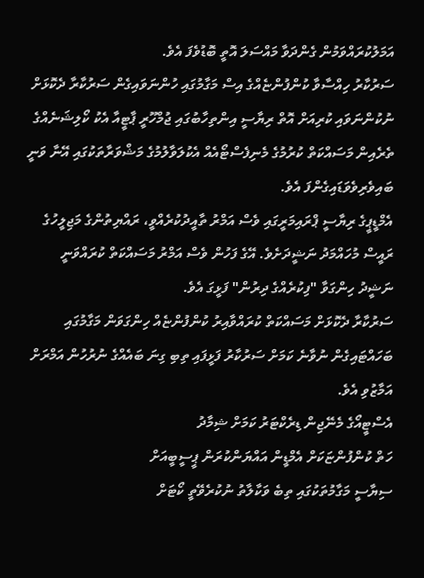އަމަލުކުރައްވަމުން ގެންދަވާ މައްސަލަ އޮތީ ބޮޑުވެފަ އެވެ.
ސަރުކާރު ހިއްސާވާ ކުންފުންޏެއްގެ އިސް މަގާމުގައި ހުންނަވައިގެން ސަރުކާރާ ދެކޮޅަށް ނުކުންނަވައި ކުރިއަށް އޮތް ރިޔާސީ އިންތިހާބުގައި ޖުމްހޫރީ ޕާޓީއާ އެކު ކޯލިޝަނެއްގެ ތެރެއިން މަސައްކަތް ކުރުމުގެ މެނިފެސްޓޯއެއް އެކުލަވާލުމުގެ މަޝްވަރާތަކުގައި އޭނާ ވަނީ ބައިވެރިވެވަޑައިގެންފަ އެވެ.
އެމްޑީޕީގެ ރިޔާސީ ޕްރައިމަރީގައި ވެސް އަމްރު ތާއީދުކުރެއްވީ، ރައްޔިތުންގެ މަޖިލީހުގެ ރައީސް މުހައްމަދު ނަޝީދަށެވެ. އޭގެ ފަހުން ވެސް އަމްރު މަސައްކަތް ކުރައްވަނީ ނަޝީދު ހިންގަވާ "ފިކުރެއްގެ ދިރުން" ފަޅީގަ އެވެ.
ސަރުކާރާ ދެކޮޅަށް މަސައްކަތް ކުރައްވާއިރު ކުންފުންޏެއް ހިންގަވަން މަގާމުގައި ބަހައްޓައިގެން ނުވާނެ ކަމަށް ސަރުކާރު ފަޅީފައި ތިބި ގިނަ ބައެއްގެ ނުރުހުން އަމްރަށް އަމާޒުވި އެވެ.
އެސްޓީއޯގެ މެނޭޖިން ޑިރެކްޓަރު ކަމަށް ޝިމާދު
ހަތް ކުންފުންޏަކަށް އެމްޑީން އައްޔަންކުރަން ޕީސީބީއަށް
ސިޔާސީ މަގާމުތަކުގައި ތިބެ ވަކާލާތު ނުކުރެވޭތީ ކޯޓަށް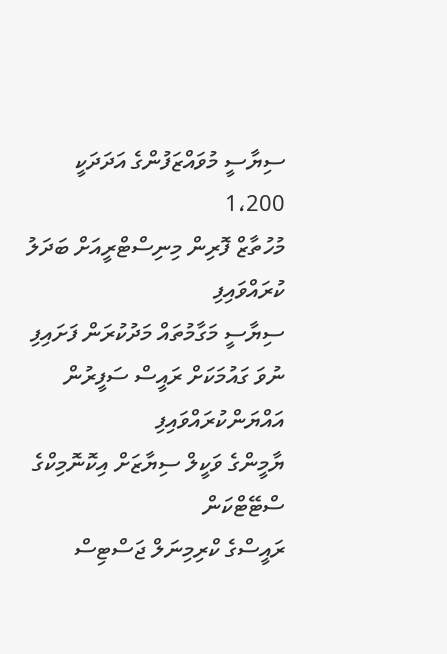ސިޔާސީ މުވައްޒަފުންގެ އަދަދަކީ 1،200
މުހުތާޒް ފޮރިން މިނިސްޓްރީއަށް ބަދަލު ކުރައްވައިފި
ސިޔާސީ މަގާމުތައް މަދުކުރަން ފަށައިފި
ނުވަ ގައުމަކަށް ރައީސް ސަފީރުން އައްޔަންކުރައްވައިފި
ޔާމީންގެ ވަކީލް ސިޔާޒަށް އިކޮނޮމިކްގެ ސްޓޭޓްކަން
ރައީސްގެ ކްރިމިނަލް ޖަސްޓިސް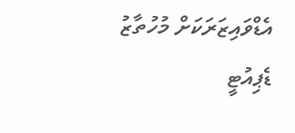އެޑްވައިޒަރަކަށް މުހުތާޒު
ޑެޕިއުޓީ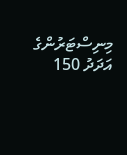މިނިސްޓަރުންގެ އަދަދު 150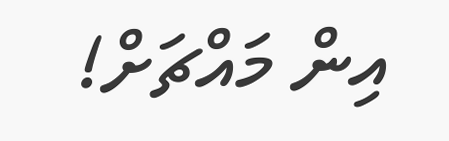އިން މައްޗަށް!